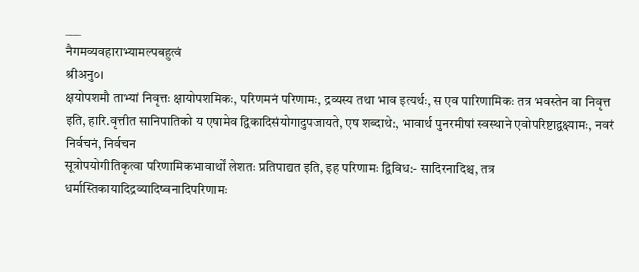___
नैगमव्यवहाराभ्यामल्पबहुत्वं
श्रीअनु०।
क्षयोपशमौ ताभ्यां निवृत्तः क्षायोपशमिकः, परिणमनं परिणामः, द्रव्यस्य तथा भाव इत्यर्थः, स एव पारिणामिकः तत्र भवस्तेन वा निवृत्त इति, हारि.वृत्तीत सानिपातिको य एषामेव द्विकादिसंयोगादुपजायते, एष शब्दाथे:, भावार्थ पुनरमीषां स्वस्थाने एवोपरिष्टाद्वक्ष्यामः, नवरं निर्वचनं, निर्वचन
सूत्रोपयोगीतिकृत्वा परिणामिकभावार्थों लेशतः प्रतिपाद्यत इति, इह परिणामः द्विविध:- सादिरनादिश्च, तत्र धर्मास्तिकायादिद्रव्यादिष्वनादिपरिणामः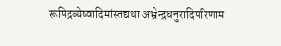रूपिद्रव्येष्वादिमांस्तद्यथा अभ्रेन्द्रधनुरादिपरिणाम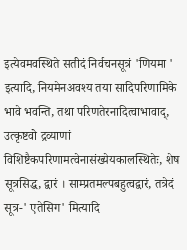इत्येवमवस्थिते सतीदं निर्वचनसूत्रं 'णियमा ' इत्यादि, नियमेनअवश्य तया सादिपरिणामिके भावे भवन्ति, तथा परिणतेरनादित्वाभावाद्, उत्कृष्टवो द्रव्याणां विशिष्टैकपरिणामत्वेनासंख्येयकालस्थितेः, शेष सूत्रसिद्ध, द्वारं । साम्प्रतमल्पबहुत्वद्वारं, तत्रेदं सूत्र-' एतेसिग' मित्यादि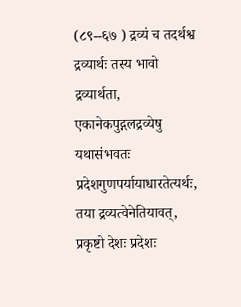(८९--६७ ) द्रव्यं च तदर्थश्व द्रव्यार्थः तस्य भावो द्रव्यार्थता, एकानेकपुद्गलद्रव्येषु यथासंभवतः प्रदेशगुणपर्यायाधारतेत्यर्थः, तया द्रव्यत्वेनेतियावत्, प्रकृष्टो देशः प्रदेशः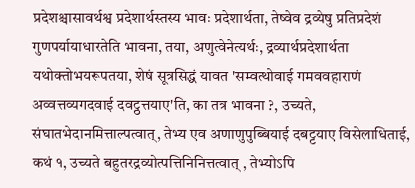प्रदेशश्चासावर्थश्व प्रदेशार्थस्तस्य भावः प्रदेशार्थता, तेष्वेव द्रव्येषु प्रतिप्रदेशं गुणपर्यायाधारतेति भावना, तया, अणुत्वेनेत्यर्थः, द्रव्यार्थप्रदेशार्थता यथोक्तोभयरूपतया, शेषं सूत्रसिद्धं यावत 'सम्वत्थोवाई गमववहाराणं अव्वत्तव्यगदवाई दवट्ठत्तयाए'ति, का तत्र भावना ?, उच्यते, संघातभेदानमित्ताल्पत्वात्, तेभ्य एव अणाणुपुब्बियाई दबट्टयाए विसेलाधिताई, कथं १, उच्यते बहुतरद्रव्योत्पत्तिनिनित्तत्वात् , तेभ्योऽपि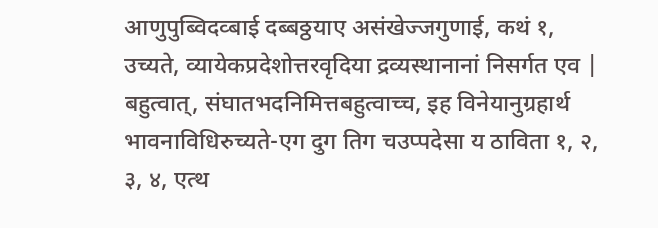आणुपुब्विदव्बाई दब्बठ्ठयाए असंखेज्जगुणाई, कथं १, उच्यते, व्यायेकप्रदेशोत्तरवृदिया द्रव्यस्थानानां निसर्गत एव | बहुत्वात्, संघातभदनिमित्तबहुत्वाच्च, इह विनेयानुग्रहार्थ भावनाविधिरुच्यते-एग दुग तिग चउप्पदेसा य ठाविता १, २, ३, ४, एत्थ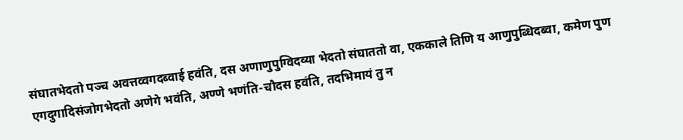संघातभेदतो पञ्च अवत्तव्वगदब्वाई हवंति, दस अणाणुपुग्विदव्या भेदतो संघाततो वा, एककाले तिणि य आणुपुब्धिदब्वा, कमेण पुण एगदुगादिसंजोगभेदतो अणेगे भवंति, अण्णे भणंति-चौदस हवंति, तदभिमायं तु न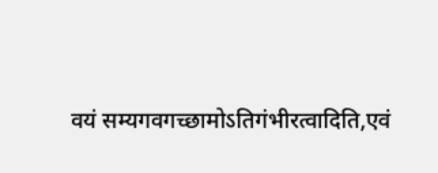वयं सम्यगवगच्छामोऽतिगंभीरत्वादिति,एवं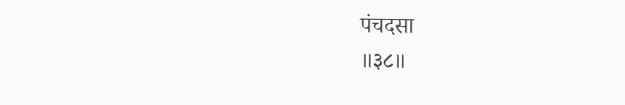पंचदसा
॥३८॥